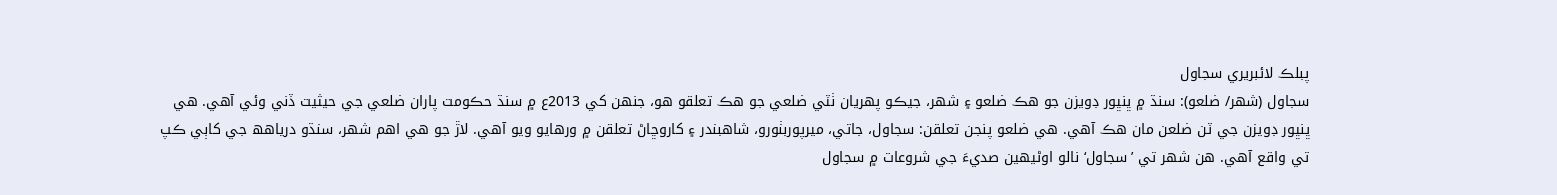پبلڪ لائبريري سجاول
سجاول (شھر/ ضلعو): سنڌ ۾ ڀنڀور ڊويزن جو هڪ ضلعو ۽ شھر، جيڪو پھريان ٺٽي ضلعي جو ھڪ تعلقو ھو، جنھن کي 2013ع ۾ سنڌ حڪومت پاران ضلعي جي حيثيت ڏني وئي آھي. هي ڀنڀور ڊويزن جي ٽن ضلعن مان هڪ آهي. ھي ضلعو پنجن تعلقن: سجاول، جاتي، ميرپوربٺورو، شاھبندر ۽ کاروڇاڻ تعلقن ۾ ورھايو ويو آھي. لاڙ جو هي اھم شھر، سنڌو درياھھ جي کاٻي ڪپ تي واقع آھي. ھن شھر تي ’سجاول‘ نالو اوڻيھين صديءَ جي شروعات ۾ سجاول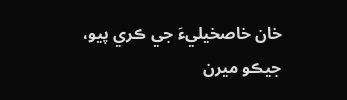خان خاصخيليءَ جي ڪري پيو، جيڪو ميرن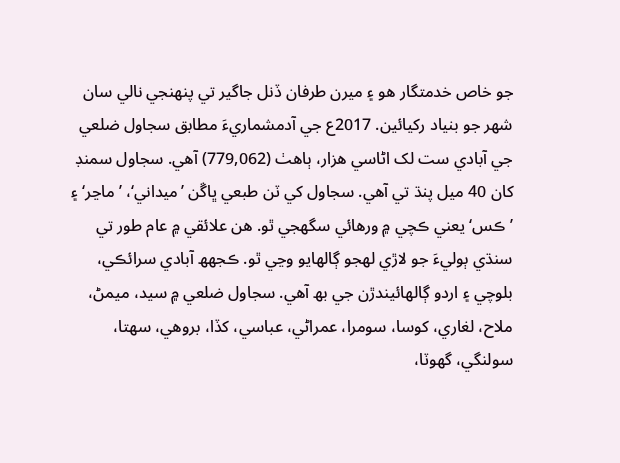جو خاص خدمتگار ھو ۽ ميرن طرفان ڏنل جاگير تي پنھنجي نالي سان شھر جو بنياد رکيائين. 2017ع جي آدمشماريءَ مطابق سجاول ضلعي جي آبادي ست لک اڻاسي هزار، ٻاهٺ (779,062) آهي. سجاول سمنڊ کان 40 ميل پنڌ تي آھي. سجاول کي ٽن طبعي ڀاڱن ’ميداني‘، ’ماڃر‘ ۽ ’ڪس‘ يعني ڪچي ۾ ورھائي سگھجي ٿو. ھن علائقي ۾ عام طور تي سنڌي ٻوليءَ جو لاڙي لھجو ڳالھايو وڃي ٿو. ڪجھھ آبادي سرائڪي، بلوچي ۽ اردو ڳالھائيندڙن جي بھ آھي. سجاول ضلعي ۾ سيد، ميمڻ، ملاح، لغاري، کوسا، سومرا، عمراڻي، عباسي، کڏا، بروھي، سھتا، سولنگي، گھوٽا،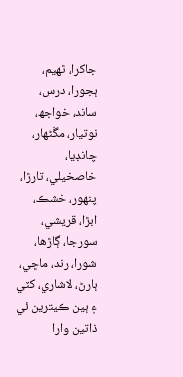جاکرا، ٿھيم، ٻجورا، درس، ساند، خواجھ، نوتيار، مڱڻھار، چانڊيا، خاصخيلي، تارڙا، پنھور، خشڪ، ابڙا، قريشي، سورجا، ڳاڙھا، شورا، رند، ماڇي، ٻارڻ، لاشاري، کٽي ۽ ٻين ڪيترين ئي ذاتين وارا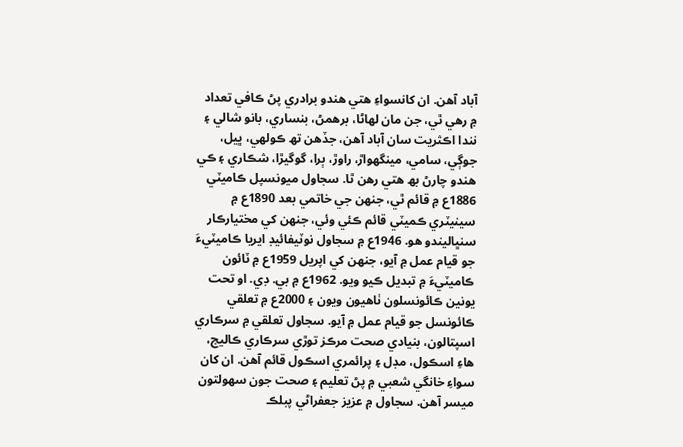آباد آھن. ان کانسواءِ ھتي ھندو برادري پڻ ڪافي تعداد ۾ رھي ٿي، جن مان لھاڻا، برھمڻ، بنساري، بانو شالي ۽ نندا اڪثريت سان آباد آھن، جڏھن تھ ڪولھي، ڀيل، جوڳي، سامي، مينگھواڙ، راوڙ، ٻرا، گوگيڙا، شڪاري ۽ ڪي ھندو چارڻ بھ هتي رھن ٿا. سجاول ميونسپل ڪاميٽي 1886ع ۾ قائم ٿي، جنھن جي خاتمي بعد 1890ع ۾ سينيٽري ڪميٽي قائم ڪئي وئي، جنھن کي مختيارڪار سنڀاليندو ھو. 1946ع ۾ سجاول نوٽيفائيڊ ايريا ڪاميٽيءَ جو قيام عمل ۾ آيو، جنھن کي اپريل 1959ع ۾ ٽائون ڪاميٽيءَ ۾ تبديل ڪيو ويو. 1962ع ۾ بي. ڊي. او تحت يونين ڪائونسلون ٺاھيون ويون ۽ 2000ع ۾ تعلقي ڪائونسل جو قيام عمل ۾ آيو. سجاول تعلقي ۾ سرڪاري اسپتالون، بنيادي صحت مرڪز توڙي سرڪاري ڪاليج، ھاءِ اسڪول، مڊل ۽ پرائمري اسڪول قائم آھن. ان کان سواءِ خانگي شعبي ۾ پڻ تعليم ۽ صحت جون سھولتون ميسر آھن. سجاول ۾ عزيز جعفراڻي پبلڪ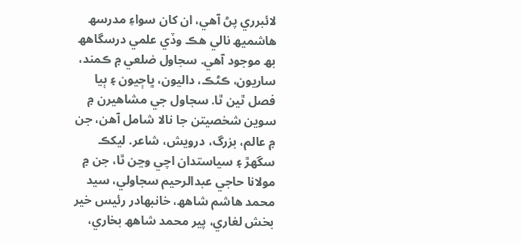لائبرري پڻ آھي، ان کان سواءِ مدرسھ ھاشميھ نالي ھڪ وڏي علمي درسگاھھ بھ موجود آھي. سجاول ضلعي ۾ ڪمند، ساريون، ڪڻڪ، داليون، ڀاڄيون ۽ ٻيا فصل ٿين ٿا. سجاول جي مشاھيرن ۾ سوين شخصيتن جا نالا شامل آهن، جن ۾ عالم، بزرگ، درويش، شاعر. ليکڪ سگھڙ ۽ سياستدان اچي وڃن ٿا، جن ۾ مولانا حاجي عبدالرحيم سجاولي، سيد محمد ھاشم شاھھ، خانبھادر رئيس خير بخش لغاري، پير محمد شاھھ بخاري،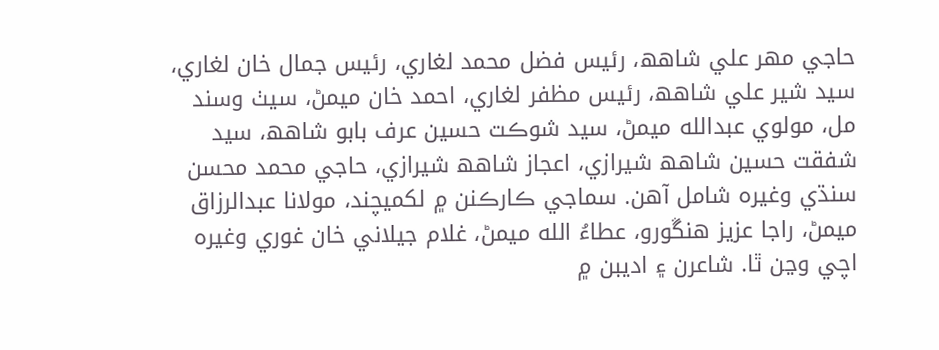حاجي مھر علي شاھھ، رئيس فضل محمد لغاري، رئيس جمال خان لغاري، سيد شير علي شاھھ، رئيس مظفر لغاري، احمد خان ميمڻ، سيٺ وسند مل، مولوي عبدالله ميمڻ، سيد شوڪت حسين عرف بابو شاھھ، سيد شفقت حسين شاھھ شيرازي، اعجاز شاھھ شيرازي، حاجي محمد محسن سنڌي وغيره شامل آھن. سماجي ڪارڪنن ۾ لکميچند، مولانا عبدالرزاق ميمڻ، راجا عزيز ھنڱورو، عطاءُ الله ميمڻ، غلام جيلاني خان غوري وغيره اچي وڃن ٿا. شاعرن ۽ اديبن ۾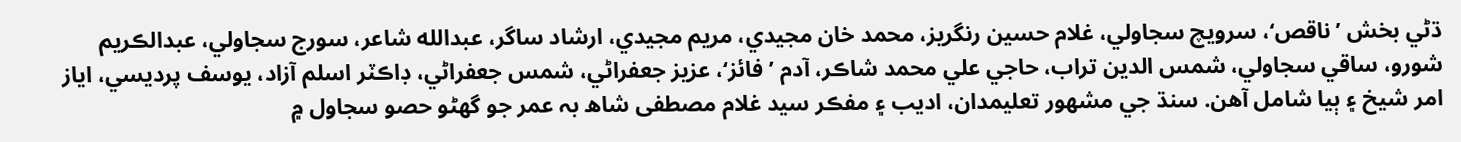ڌڻي بخش ’ناقص‘، سرويچ سجاولي، غلام حسين رنگريز، محمد خان مجيدي، مريم مجيدي، ارشاد ساگر، عبدالله شاعر، سورج سجاولي، عبدالڪريم شورو، ساقي سجاولي، شمس الدين تراب، حاجي علي محمد شاڪر، آدم ’فائز‘، عزيز جعفراڻي، شمس جعفراڻي، ڊاڪٽر اسلم آزاد، يوسف پرديسي، اياز امر شيخ ۽ ٻيا شامل آھن. سنڌ جي مشھور تعليمدان، اديب ۽ مفڪر سيد غلام مصطفى شاھ بہ عمر جو گھڻو حصو سجاول ۾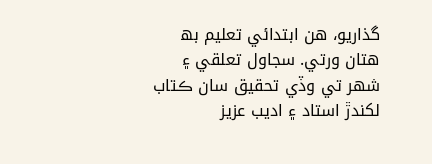گذاريو، ھن ابتدائي تعليم بھ ھتان ورتي. سجاول تعلقي ۽ شھر تي وڏي تحقيق سان ڪتاب لکندڙ استاد ۽ اديب عزيز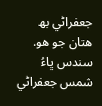جعفراڻي بھ ھتان جو ھو. سندس ڀاءُ شمس جعفراڻي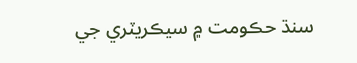سنڌ حڪومت ۾ سيڪريٽري جي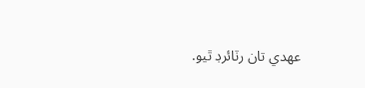عھدي تان رٽائرڊ ٿيو.